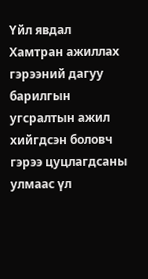Үйл явдал
Хамтран ажиллах гэрээний дагуу барилгын угсралтын ажил хийгдсэн боловч гэрээ цуцлагдсаны улмаас үл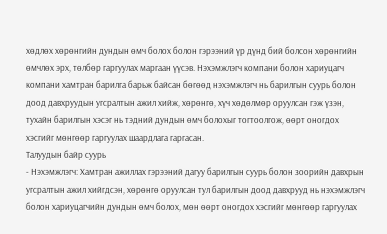хөдлөх хөрөнгийн дундын өмч болох болон гэрээний үр дүнд бий болсон хөрөнгийн өмчлөх эрх, төлбөр гаргуулах маргаан үүсэв. Нэхэмжлэгч компани болон хариуцагч компани хамтран барилга барьж байсан бөгөөд нэхэмжлэгч нь барилгын суурь болон доод давхруудын угсралтын ажил хийж, хөрөнгө, хүч хөдөлмөр оруулсан гэж үзэн, тухайн барилгын хэсэг нь тэдний дундын өмч болохыг тогтоолгож, өөрт оногдох хэсгийг мөнгөөр гаргуулах шаардлага гаргасан.
Талуудын байр суурь
- Нэхэмжлэгч: Хамтран ажиллах гэрээний дагуу барилгын суурь болон зоорийн давхрын угсралтын ажил хийгдсэн, хөрөнгө оруулсан тул барилгын доод давхрууд нь нэхэмжлэгч болон хариуцагчийн дундын өмч болох, мөн өөрт оногдох хэсгийг мөнгөөр гаргуулах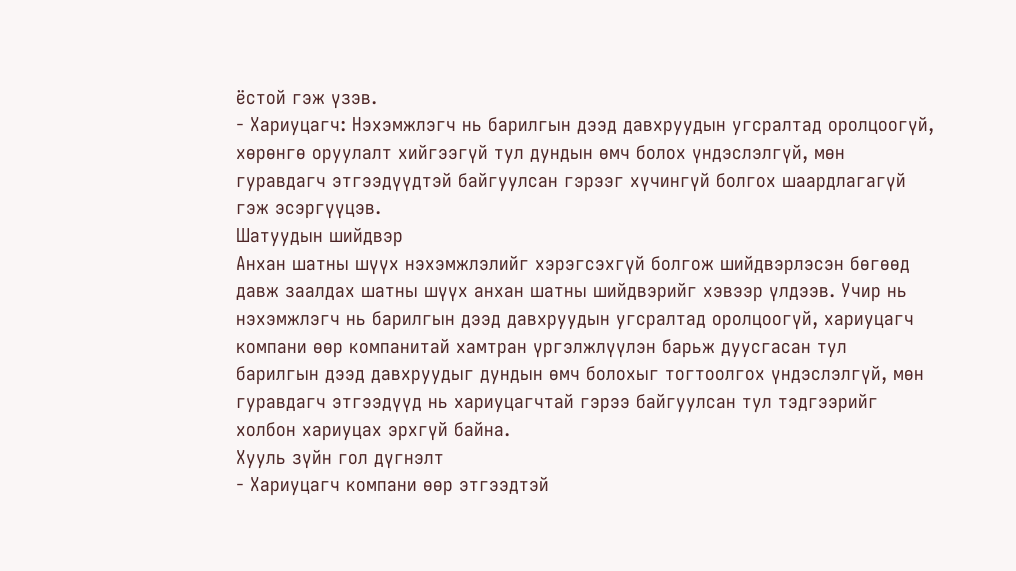ёстой гэж үзэв.
- Хариуцагч: Нэхэмжлэгч нь барилгын дээд давхруудын угсралтад оролцоогүй, хөрөнгө оруулалт хийгээгүй тул дундын өмч болох үндэслэлгүй, мөн гуравдагч этгээдүүдтэй байгуулсан гэрээг хүчингүй болгох шаардлагагүй гэж эсэргүүцэв.
Шатуудын шийдвэр
Анхан шатны шүүх нэхэмжлэлийг хэрэгсэхгүй болгож шийдвэрлэсэн бөгөөд давж заалдах шатны шүүх анхан шатны шийдвэрийг хэвээр үлдээв. Учир нь нэхэмжлэгч нь барилгын дээд давхруудын угсралтад оролцоогүй, хариуцагч компани өөр компанитай хамтран үргэлжлүүлэн барьж дуусгасан тул барилгын дээд давхруудыг дундын өмч болохыг тогтоолгох үндэслэлгүй, мөн гуравдагч этгээдүүд нь хариуцагчтай гэрээ байгуулсан тул тэдгээрийг холбон хариуцах эрхгүй байна.
Хууль зүйн гол дүгнэлт
- Хариуцагч компани өөр этгээдтэй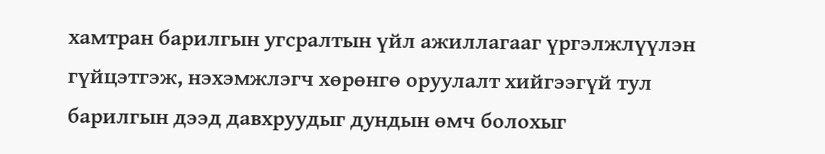хамтран барилгын угсралтын үйл ажиллагааг үргэлжлүүлэн гүйцэтгэж, нэхэмжлэгч хөрөнгө оруулалт хийгээгүй тул барилгын дээд давхруудыг дундын өмч болохыг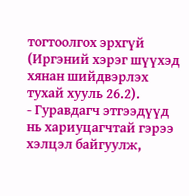тогтоолгох эрхгүй (Иргэний хэрэг шүүхэд хянан шийдвэрлэх тухай хууль 26.2).
- Гуравдагч этгээдүүд нь хариуцагчтай гэрээ хэлцэл байгуулж,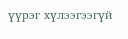үүрэг хүлээгээгүй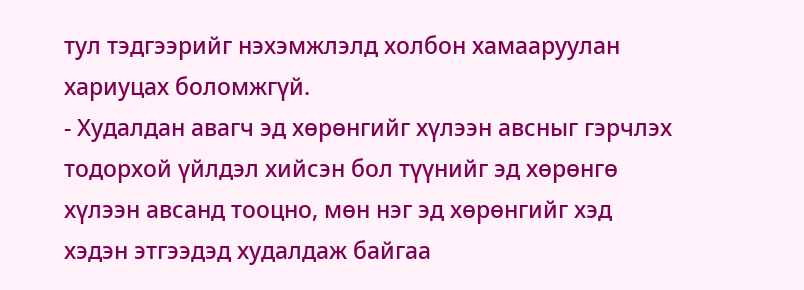тул тэдгээрийг нэхэмжлэлд холбон хамааруулан хариуцах боломжгүй.
- Худалдан авагч эд хөрөнгийг хүлээн авсныг гэрчлэх тодорхой үйлдэл хийсэн бол түүнийг эд хөрөнгө хүлээн авсанд тооцно, мөн нэг эд хөрөнгийг хэд хэдэн этгээдэд худалдаж байгаа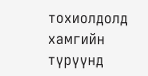тохиолдолд хамгийн түрүүнд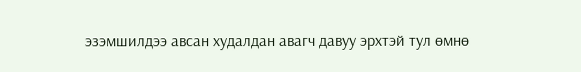эзэмшилдээ авсан худалдан авагч давуу эрхтэй тул өмнө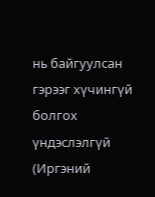нь байгуулсан гэрээг хүчингүй болгох үндэслэлгүй (Иргэний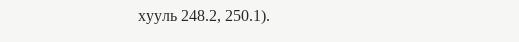хууль 248.2, 250.1).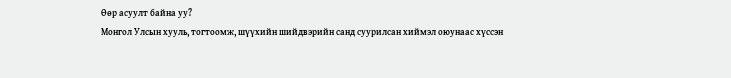Өөр асуулт байна уу?
Монгол Улсын хууль, тогтоомж, шүүхийн шийдвэрийн санд суурилсан хиймэл оюунаас хүссэн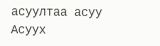асуултаа асуу
Асуух